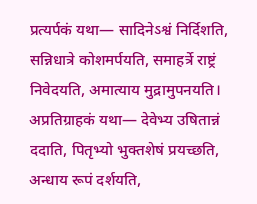प्रत्यर्पकं यथा— सादिनेऽश्वं निर्दिशति, सन्निधात्रे कोशमर्पयति, समाहर्त्रे राष्ट्रं निवेदयति, अमात्याय मुद्रामुपनयति।
अप्रतिग्राहकं यथा— देवेभ्य उषितान्नं ददाति, पितृभ्यो भुक्तशेषं प्रयच्छति, अन्धाय रूपं दर्शयति,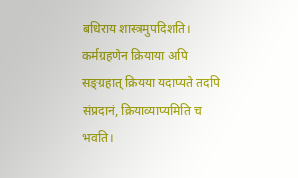बधिराय शास्त्रमुपदिशति।
कर्मग्रहणेन क्रियाया अपि सङ्ग्रहात् क्रियया यदाप्यते तदपि संप्रदानं, क्रियाव्याप्यमिति च भवति।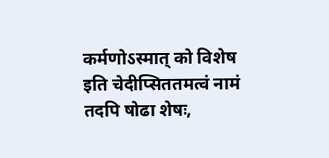कर्मणोऽस्मात् को विशेष इति चेदीप्सिततमत्वं नामं तदपि षोढा शेषः,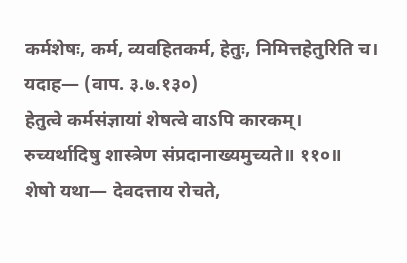कर्मशेषः, कर्म, व्यवहितकर्म, हेतुः, निमित्तहेतुरिति च। यदाह— (वाप. ३.७.१३०)
हेतुत्वे कर्मसंज्ञायां शेषत्वे वाऽपि कारकम्।
रुच्यर्थादिषु शास्त्रेण संप्रदानाख्यमुच्यते॥ ११०॥
शेषो यथा— देवदत्ताय रोचते,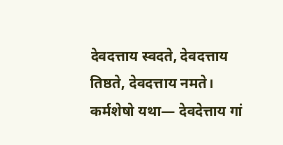देवदत्ताय स्वदते, देवदत्ताय तिष्ठते, देवदत्ताय नमते।
कर्मशेषो यथा— देवदेत्ताय गां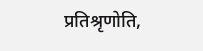प्रतिश्रृणोति,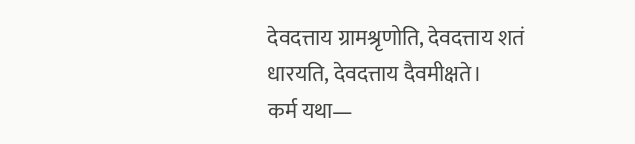देवदत्ताय ग्रामश्रृणोति, देवदत्ताय शतं धारयति, देवदत्ताय दैवमीक्षते।
कर्म यथा—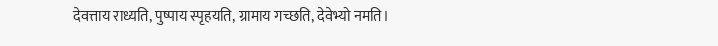देवत्ताय राध्यति, पुष्पाय स्पृहयति, ग्रामाय गच्छति, देवेभ्यो नमति।